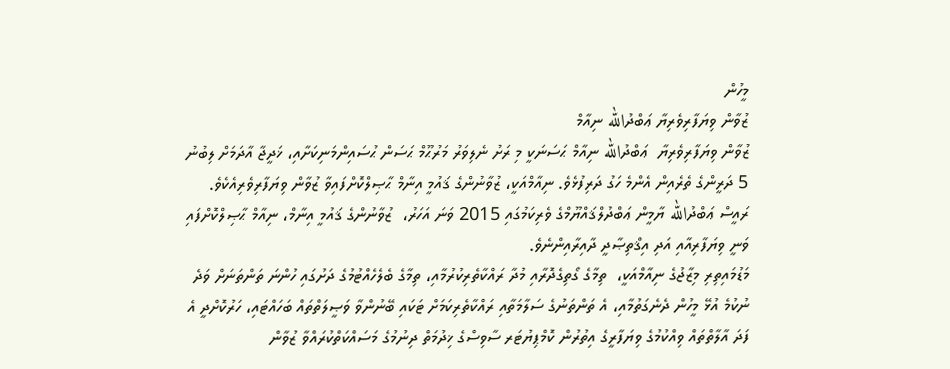މީހުން
ޒުވާން ވިޔަފާރިވެރިޔާ ޢަބްދުالله ނިއާމް
ޒުވާން ވިޔަފާރިވެރިޔާ  ޢަބްދުالله ނިއާމް ޙަސަނަކީ މި ރަށު ނެލިވަރު މަރުޙޫމް ޙަސަން ޙުސައިންމަނިކަށާއި، ޚަދީޖާ އާދަމަށް ލިބުނު 5 ދަރީންގެ ތެރެއިން އެންމެ ހަގު ދަރިފުޅެވެ. ނިއާމްއަކީ، ޒުވާނުންގެ ޤައުމީ އިނާމް ޙާޞިލްކޮށްފައިވާ ޒުވާން ވިޔަފާރިވެރިއެކެވެ.
ރައީސް ޢަބްދުالله ޔާމީން ޢަބްދުލްޤައްޔޫމްގެ ވެރިކަމުގައި 2015 ވަނަ އަހަރު،  ޒުވާނުންގެ ޤައުމީ އިނާމް، ނިއާމް ޙާޞިލްކޮށްފައި ވަނީ ވިޔަފާރިއާއި އަދި އިޤްތިޞާދީ ދާއިރާއިންނެވެ.
މަޑުމައިތިރި މިޒާޖުގެ ނިއާމްއަކީ،  ތިމާގެ ގޯތިގެދޮރާއި މުދާ ރައްކާތެރިކުރުމާއި، ތިމާގެ ބެލެހެއްޓުމުގެ ދަށުގައި ހުންނަ ތަންތަނަށް ވަދެ ނުކުމެ އުޅޭ މީހުން ދެނެގަތުމާއި، އެ ތަންތަނުގެ ސަލާމަތާއި ރައްކާތެރިކަމަށް ޓަކައި ބޭނުންވާ ވަޞީލަތްތައް ބަހައްޓައި، ހަރުކޮށްދީ އެ ފަދަ އާލާތްތައް ވިއްކުމުގެ ވިޔަފާރީގެ އިތުރުން ކޮމްޕިޔުޓަރ ސާވިސްގެ ޚިދުމަތް ދިނުމުގެ މަސައްކަތްކުރައްވާ ޒުވާން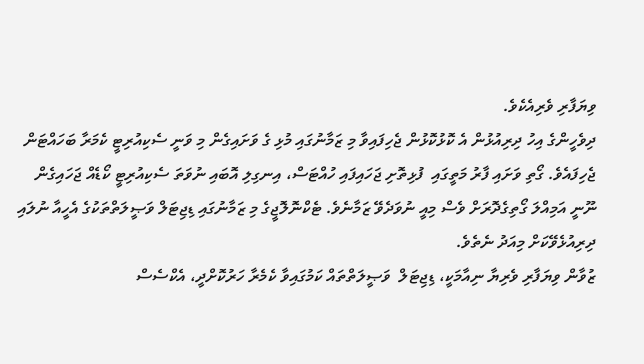ވިޔަފާރި ވެރިއެކެވެ.
ދިވެހީންގެ އިހު ދިރިއުޅުން އެ ކޮޅުކޮޅުން ޖެހިފައިވާ މި ޒަމާނުގައި މުޅި ގެ ވަށައިގެން މި ވަނީ ސެކިއުރިޓީ ކެމަރާ ބަހައްޓަން ޖެހިފައެވެ. ގޯތި ވަށައި ފާރު މަތީގައި  ފުޅިތޮށި ޖަހައިފައި ހުއްޓަސް، އިނގިލި އޮބައި ނުވަތަ ސެކިއުރިޓީ ކޯޑެއް ޖަހައިގެން ނޫނީ އަމިއްލަ ގޯތިގެދޮރަށް ވެސް މިއީ ނުވަދެވޭ ޒަމާނެވެ. ޓެކްނޮލޮޖީގެ މި ޒަމާނުގައި ޑިޖިޓަލް ވަޞީލަތްތަކުގެ އެހީއާ ނުލައި ދިރިއުޅެވޭކަށް މިއަދު ނެތެވެ.
ޒުވާން ވިޔަފާރި ވެރިޔާ ނިއާމަކީ، ޑިޖިޓަލް  ވަޞީލަތްތައް ކަމުގައިވާ ކެމެރާ ހަރުކޮށްދީ، އެކްސެސް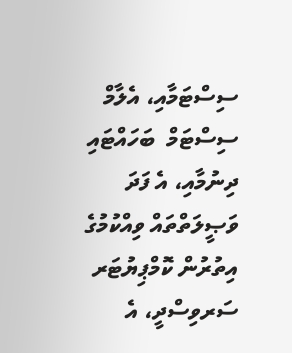ސިސްޓަމާއި، އެލާމް ސިސްޓަމް  ބަހައްޓައި ދިނުމާއި، އެ ފަދަ ވަޞީލަތްތައް ވިއްކުމުގެ އިތުރުން ކޮމްޕިޔުޓަރ ސަރވިސްދީ، އެ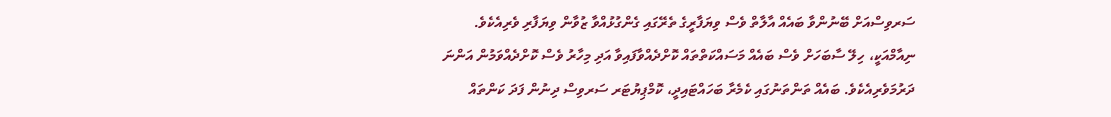ސަރވިސްއަށް ބޭނުންވާ ބައެއް އާލާތް ވެސް ވިޔަފާރީގެ ތެރޭގައި ގެންގުޅުއްވާ ޒުވާން ވިޔަފާރި ވެރިއެކެވެ.
ނިއާމްއަކީ، ހިލޭ ސާބަހަށް ވެސް ބައެއް މަސައްކަތްތައް ކޮށްދެއްވާފައިވާ އަދި މިހާރު ވެސް ކޮށްދެއްވަމުން އަންނަ ދަރުމަވެރިއެކެވެ. ބައެއް ތަންތަނުގައި ކެމެރާ ބަހައްޓައިދީ، ކޮމްޕިޔުޓަރ ސަރވިސް ދިނުން ފަދަ ކަންތައް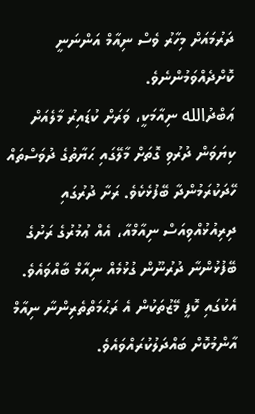ދަރުމައަށް މިހާރު ވެސް ނިއާމް އަންނަނީ ކޮށްދެއްވަމުންނެވެ.
ޢަބްދުالله ނިއާމަކީ، ވަރަށް ކުޑައިރު މާލެއަށް ކިޔަވަން ދުރުވި ގޮތަށް މާލޭގައި ޙަޔާތުގެ ދުވަސްތައް ހޭދަކުރަމުންދާ ބޭފުޅެކެވެ. ރަށާ ދުރުގައި ދިރިއުޅުއްވިއަސް ނިއާމްއާ، އެއް ޢުމުރުގެ ރަށުގެ ބޭފުޅުންނާ ދުރުނޫން ގުޅުމެއް ނިއާމް ބާއްވައެވެ. އެކުގައި ކޮފީ މޭޒުތަކުން އެ ރަޙުމަތްތެރިންނާ ނިއާމް އާންމުކޮށް ބައްދަލުކުރައްވައެވެ.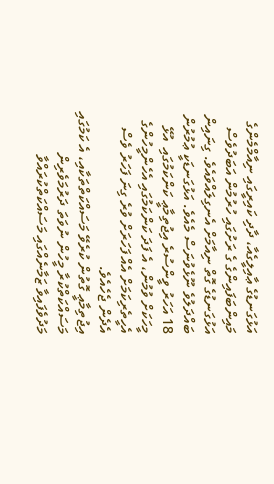އަޅުގަނޑުގެ ޢާއިލީގެއާ، ދާދި ކައިރީގައި ނިއާމްމެންގެ މައިންބަފައިންގެ ގެ ރަށުގައި ހުރުމުން އަބަދުވެސް އަޅުގަނޑުގެ ގޮތް ނިއާމަށް އެނގިލައްވައެވެ. ގިނައިން ބައްދަލުވެ ނޫޅެވުނަސް މެއެވެ. އަޅުގަނޑަކީ ޢުމުރުން 18 އަހަރު ވީންސުރެ އިޖުތިމާޢީ ކަންކަމުގައި  އުޅޭ މީހަކަށް ވުމުން، އެ ފަދަ ކަންކަމުގައި އެހެންމީހުންގެ އެހީތެރިކަމަށް އެއް ފަހަރަށް ވުރެ ގިނަ ފަހަރު ވެސް އެދެން ޖެހެއެވެ.
އިޖުތިމާޢީ ގޮތުން ކުރެވޭ މަސައްކަތްތަކާއި، އެ ކަމުގައި މަސައްކަތްކުރާ މީހުން ނުވަތަ ދަރުމަވެރިން މަދުވެފައިވާ ޒަމާނެއްގައި މަސައްކަތްކުރައްވާ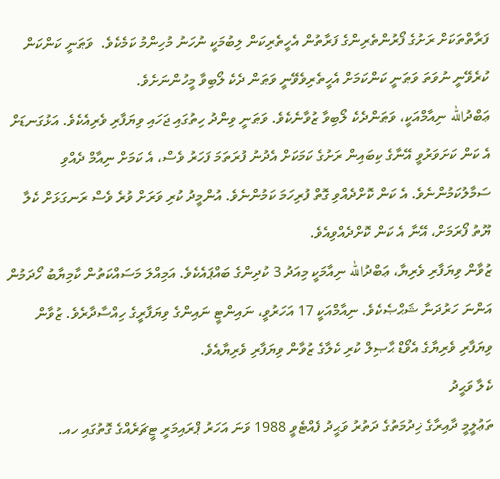ފަރާތްތަކަށް ރަށުގެ ފޯރުންތެރިންގެ ފަރާތުން އެހީތެރިކަން ލިބުމަކީ ނުހަނު މުހިންމު ކަމެކެވެ.  ވަޠަނީ ކަންކަން ކުރެވޭނީ ނުވަތަ ވަޠަނީ ކަންކަމަށް އެހީތެރިވެވޭނީ ވަޠަން ދެކެ ލޯބިވާ މީހުންނަށެވެ.
ޢަބްދުالله ނިއާމްއަކީ، ވަޠަންދެކެ ލޯބިވާ ޒުވާނެކެވެ. ވަޠަނީ ވިންދު ހިތުގައި ޖަހައި ވިޔަފާރި ވެރިއެކެވެ. އަޅުގަނޑަށް އެ ކަން ކަށަވަރުވީ އޭނާގެ ކިބައިން ރަށުގެ ކަމަކަށް އެދުނު ފުރަތަމަ ފަހަރު ވެސް، އެ ކަމަށް ނިއާމް ދެއްވި ސަމާލުކަމުންނެވެ. އެ ކަން ކޮށްދެއްވި ގޮތް ފުރިހަމަ ކަމުންނެވެ. އުންމީދު ކުރި ވަރަށް ވުރެ ވެސް ރަނގަޅަށް ކެލާ ޔޫތު ފޯރަމަށް، އޭނާ އެ ކަން ކޮށްދެއްވިއެވެ.
ޒުވާން ވިޔަފާރި ވެރިޔާ، ޢަބްދުالله ނިއާމަކީ މިއަދު 3 ކުދިންގެ ބައްޕައެކެވެ. އަމިއްލަ މަސައްކަތުން ކާމިޔާބު ހޯދަމުން އަންނަ ހަރުދަނާ ޝަޙްޞެކެވެ. ނިއާމްއަކީ 17 އަހަރުވީ، ނައިންޓީ ނައިންގެ ވިޔަފާރީގެ ހިއްސާދާރެވެ. ޒުވާން ވިޔަފާރި ވެރިޔާގެ އެވޯޑް ޙާޞިލް ކުރި ކެލާގެ ޒުވާން ވިޔަފާރި ވެރިޔާއެވެ.
ކެލާ ވަޙީދު
ތަޢުލީމީ ދާއިރާގެ ޚިދުމަތުގެ ދަތުރު ވަޙީދު ފެއްޓެވީ 1988 ވަނަ އަހަރު ޕްރައިމަރީ ޓީޗަރެއްގެ ގޮތުގައި ހއ.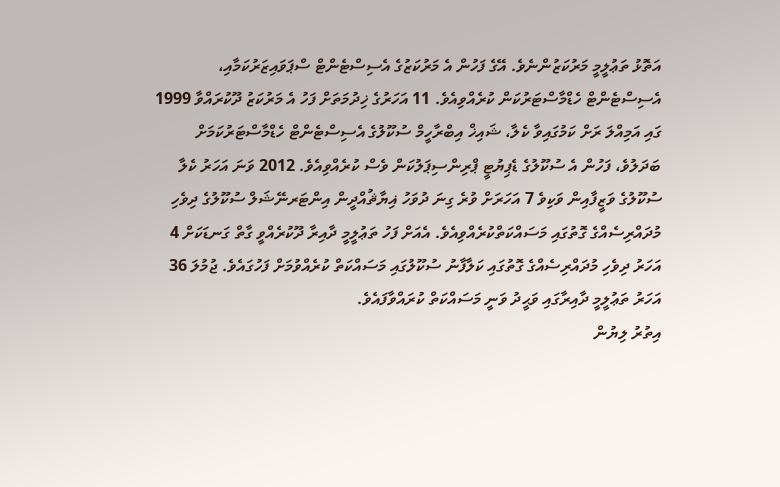އަތޮޅު ތަޢުލީމީ މަރުކަޒުންނެވެ. އޭގެ ފަހުން އެ މަރުކަޒުގެ އެސިސްޓެންޓް ސްޕަވައިޒަރުކަމާއި، އެސިސްޓެންޓް ހެޑްމާސްޓަރުކަން ކުރެއްވިއެވެ. 11 އަހަރުގެ ޚިދުމަތަށް ފަހު އެ މަރުކަޒު ދޫކުރައްވާ 1999 ގައި އަމިއްލަ ރަށް ކަމުގައިވާ ކެލާ، ޝައިޚް އިބްރާހީމް ސުކޫލުގެ އެސިސްޓެންޓް ހެޑްމާސްޓަރުކަމަށް ބަދަލުވެ، ފަހުން އެ ސުކޫލުގެ ޑެޕިޔުޓީ ޕްރިންސިޕަލުކަން ވެސް ކުރެއްވިއެވެ. 2012 ވަނަ އަހަރު ކެލާ ސުކޫލުގެ ވަޒީފާއިން ވަކިވެ 7 އަހަރަށް ވުރެ ގިނަ ދުވަހު ޣިޔާޘުއްދީން އިންޓަރނޭޝަލް ސުކޫލުގެ ދިވެހި މުދައްރިސެއްގެ ގޮތުގައި މަސައްކަތްކުރެއްވިއެވެ. އެއަށް ފަހު ތަޢުލީމީ ދާއިރާ ދޫކުރެއްވީ ގާތް ގަނޑަކަށް 4 އަހަރު ދިވެހި މުދައްރިސެއްގެ ގޮތުގައި ކަލާފާނު ސުކޫލުގައި މަސައްކަތް ކުރެއްވުމަށް ފަހުގައެވެ. ޖުމުލަ 36 އަހަރު ތަޢުލީމީ ދާއިރާގައި ވަޙީދު ވަނީ މަސައްކަތް ކުރައްވާފައެވެ.
އިތުރު ލިޔުން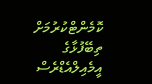ކޮމެންޓްކުރުމަށް
ތިބޭފުޅާގެ އީމެއިލްއެޑްރެސް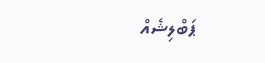ޕަބްލިޝެއް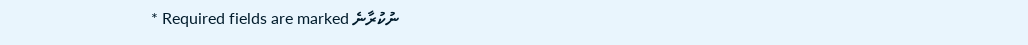ނުކުރާނެ Required fields are marked *